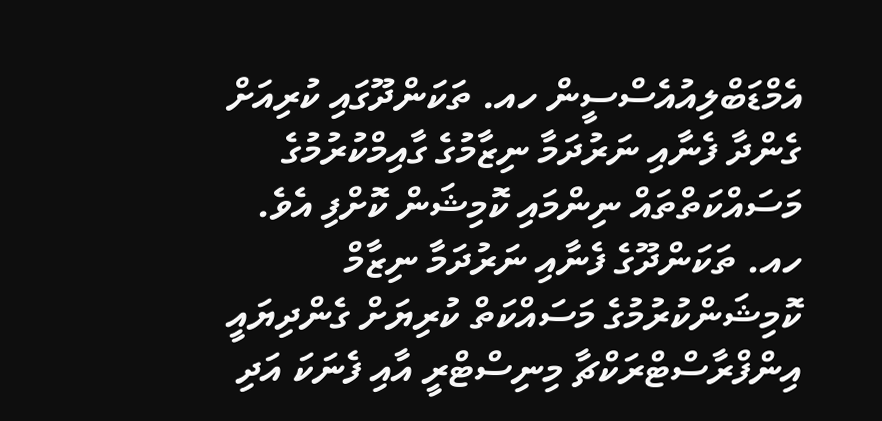އެމްޑަބްލިއުއެސްސީން ހއ. ތަކަންދޫގައި ކުރިއަށް ގެންދާ ފެނާއި ނަރުދަމާ ނިޒާމުގެ ގާއިމްކުރުމުގެ މަސައްކަތްތައް ނިންމައި ކޮމިޝަން ކޮށްފި އެވެ.
ހއ. ތަކަންދޫގެ ފެނާއި ނަރުދަމާ ނިޒާމް ކޮމިޝަންކުރުމުގެ މަސައްކަތް ކުރިޔަށް ގެންދިޔައީ އިންފްރާސްޓްރަކްޗާ މިނިސްޓްރީ އާއި ފެނަކަ އަދި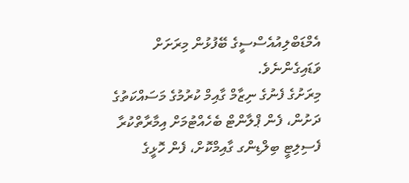އެމްޑަބްލިއުއެސްސީގެ ބޭފުޅުން މިރަށަށް ވަޑައިގެންނެވެ.
މިރަށުގެ ފެނުގެ ނިޒާމް ގާއިމް ކުރުމުގެ މަސައްކަތުގެ ދަށުން، ފެން ޕްލާންޓް ބެހެއްޓުމަށް އިމާރާތްކުރާ ފެސިލިޓީ ބިލްޑިންގ ގާއިމްކޮށް، ފެން ހޮޅީގެ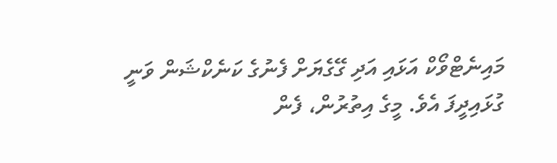މައިނެޓްވޯކް އަޅައި އަދި ގޭގެޔަށް ފެނުގެ ކަނެކްޝަން ވަނީ ގުޅައިދީފަ އެވެ. މީގެ އިތުރުން، ފެން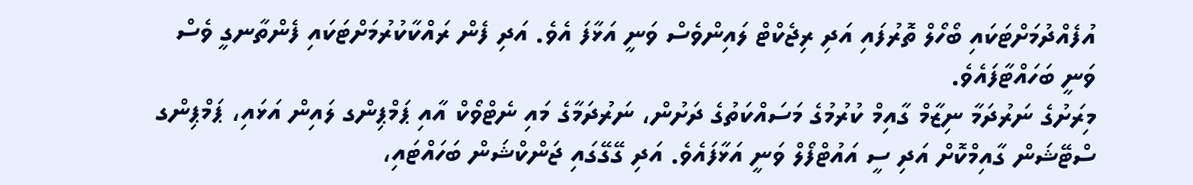އުފެއްދުމަށްޓަކައި ބޯހޯލް ތޮރުފައި އަދި ރިޖެކްޓް ލައިންވެސް ވަނީ އަޅާފަ އެވެ. އަދި ފެން ރައްކާކުރުމަށްޓަކައި ފެންތާނގީ ވެސް ވަނީ ބަހައްޓާފައެވެ.
މިރަށުގެ ނަރުދަމާ ނިޒާމް ގާއިމް ކުރުމުގެ މަސައްކަތުގެ ދަށުން، ނަރުދަމާގެ މައި ނެޓްވޯކް އާއި ޕަމްޕިންގ ލައިން އަޅައި، ޕަމްޕިންގ ސްޓޭޝަން ގާއިމްކޮށް އަދި ސީ އައުޓްފޯލް ވަނީ އަޅާފައެވެ. އަދި ގޭގޭގައި ޖަންކްޝަން ބަހައްޓައި،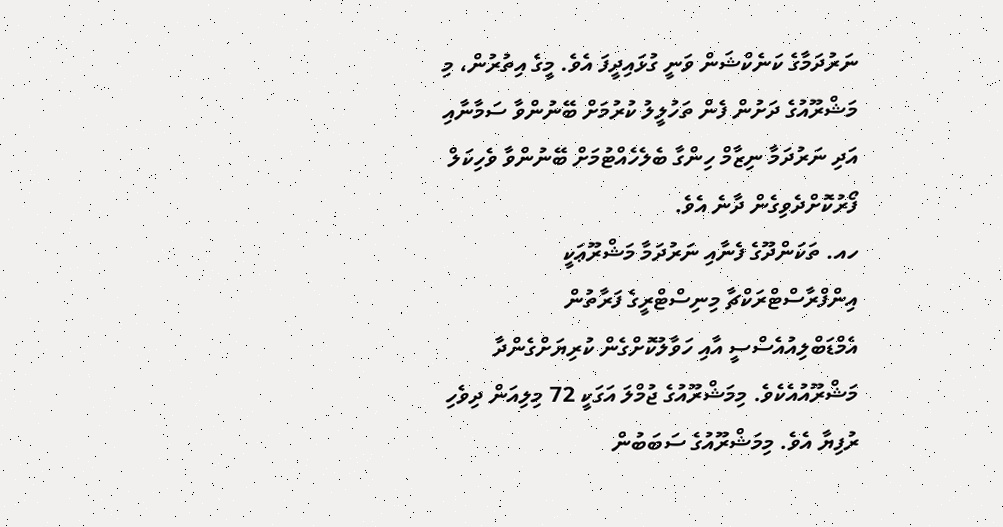ނަރުދަމާގެ ކަނެކްޝަން ވަނީ ގުޅައިދީފަ އެވެ. މީގެ އިތުރުން، މި މަޝްރޫއުގެ ދަށުން ފެން ތަހުލީލު ކުރުމަށް ބޭނުންވާ ސަމާނާއި އަދި ނަރުދަމާ ނިޒާމް ހިންގާ ބެލެހެއްޓުމަށް ބޭނުންވާ ވެހިކަލް ފޯރުކޮށްދެވިގެން ދާނެ އެވެ.
ހއ. ތަކަންދޫގެ ފެނާއި ނަރުދަމާ މަޝްރޫޢަކީ އިންފްރާސްޓްރަކްޗާ މިނިސްޓްރީގެ ފަރާތުން އެމްޑަބްލިއުއެސްސީ އާއި ހަވާލުކޮށްގެން ކުރިޔަށްގެންދާ މަޝްރޫއުއެކެވެ. މިމަޝްރޫއުގެ ޖުމްލަ އަގަކީ 72 މިލިއަން ދިވެހި ރުފިޔާ އެވެ. މިމަޝްރޫއުގެ ސަބަބުން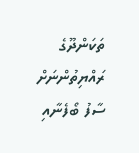ތަކަންދޫގެ ރައްޔިތުންނަށް ސާފު ބޯފެނާއި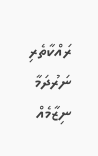ރައްކާތެރި ނަރުދަމާ ނިޒާމެއް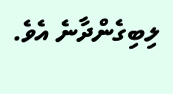ލިބިގެންދާނެ އެވެ.